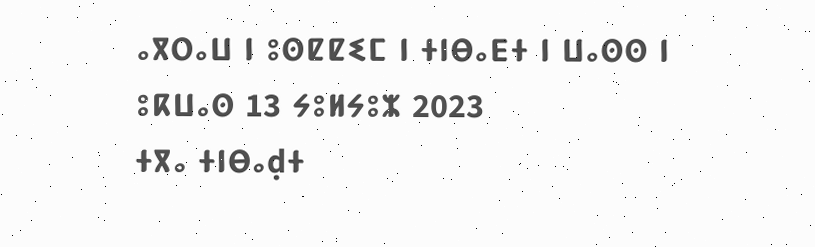ⴰⴳⵔⴰⵡ ⵏ ⵓⵙⵇⵇⵉⵎ ⵏ ⵜⵏⴱⴰⴹⵜ ⵏ ⵡⴰⵙⵙ ⵏ ⵓⴽⵡⴰⵙ 13 ⵢⵓⵍⵢⵓⵣ 2023
ⵜⴳⴰ ⵜⵏⴱⴰḍⵜ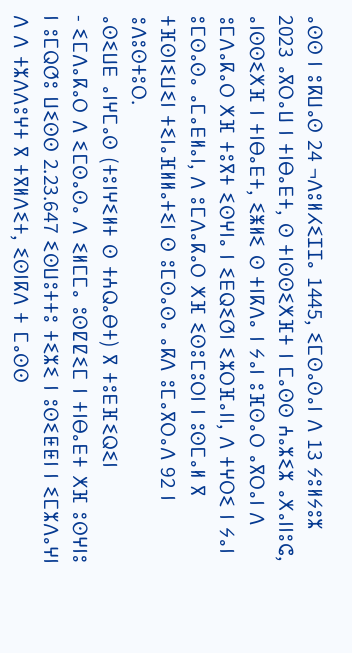ⴰⵙⵙ ⵏ ⵓⴽⵡⴰⵙ 24 ¬ⴷⵓⵍⵃⵉⵊⵊⴰ 1445, ⵉⵎⵙⴰⵙⴰⵏ ⴷ 13 ⵢⵓⵍⵢⵓⵣ 2023 ⴰⴳⵔⴰⵡ ⵏ ⵜⵏⴱⴰⴹⵜ, ⵙ ⵜⵏⵙⵙⵉⵅⴼⵜ ⵏ ⵎⴰⵙⵙ ⵄⴰⵣⵉⵣ ⴰⵅⴰⵏⵏⵓⵛ, ⴰⵏⵙⵙⵉⵅⴼ ⵏ ⵜⵏⴱⴰⴹⵜ, ⵉⵥⵍⵉ ⵙ ⵜⵏⴽⴷⴰ ⵏ ⵢⴰⵏ ⵓⴼⵙⴰⵔ ⴰⴳⵔⴰⵏ ⴷ ⵓⵎⴷⴰⴽⴰⵔ ⵅⴼ ⵜⵓⴳⵜ ⵉⵙⵖⵏⴰ ⵏ ⵉⴹⵕⵉⵚⵏ ⵉⵣⵔⴼⴰⵏⵏ, ⴷ ⵜⵖⵔⵉ ⵏ ⵢⴰⵏ ⵓⵎⵙⴰⵙⴰ ⴰⵎⴰⴹⵍⴰⵏ, ⴷ ⵓⵎⴷⴰⴽⴰⵔ ⵅⴼ ⵉⵙⵓⵎⵓⵔⵏ ⵏ ⵓⵙⵎⴰⵍ ⴳ ⵜⴼⵙⵏⵉⵡⵉⵏ ⵜⵉⵏⴰⴼⵍⵍⴰⵜⵉⵏ ⵙ ⵓⵎⵙⴰⵙⴰ ⴰⴽⴷ ⵓⵎⴰⴳⵔⴰⴷ 92 ⵏ ⵓⴷⵓⵙⵜⵓⵔ.
ⴰⵙⵉⵡⴹ ⴰⵏⵖⵎⴰⵙ (ⵜⵓⵏⵖⵉⵍⵜ ⵙ ⵜⵄⵕⴰⴱⵜ) ⴳ ⵜⵓⴹⴼⵉⵕⵉⵏ
- ⵉⵎⴷⴰⴽⴰⵔ ⴷ ⵉⵎⵙⴰⵙⴰ ⴷ ⵉⵍⵎⵎⴰ ⵓⵙⵇⵇⵉⵎ ⵏ ⵜⵏⴱⴰⴹⵜ ⵅⴼ ⵓⵙⵖⵏⵓ ⵏ ⵓⵎⵕⵚⵓ ⵡⵉⵙⵙ 2.23.647 ⵉⵙⵡⵓⵜⵜⵓ ⵜⵉⵣⵉ ⵏ ⵓⵙⵉⵟⵟⵏ ⵏ ⵉⵎⵣⴷⴰⵖⵏ ⴷ ⴷ ⵜⵣⴷⴷⵓⵖⵜ ⴳ ⵜⴳⵍⴷⵉⵜ, ⵉⵙⵏⴽⴷ ⵜ ⵎⴰⵙⵙ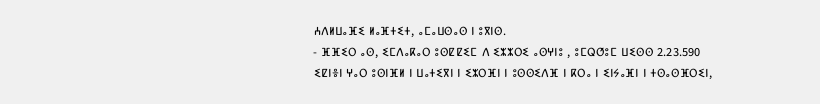ⵄⴷⵍⵡⴰⴼⵉ ⵍⴰⴼⵜⵉⵜ, ⴰⵎⴰⵡⵙⴰⵙ ⵏ ⵓⴳⵏⵙ.
- ⴼⴼⵉⵔ ⴰⵙ, ⵉⵎⴷⴰⴽⴰⵔ ⵓⵙⵇⵇⵉⵎ ⴷ ⵉⵣⵣⵔⵉ ⴰⵙⵖⵏⵓ , ⵓⵎⵕⵚⵓⵎ ⵡⵉⵙⵙ 2.23.590 ⵉⵇⵏⴻⵏ ⵖⴰⵔ ⵓⵙⵏⴼⵍ ⵏ ⵡⴰⵜⵉⴳⵏ ⵏ ⵉⵣⵔⴼⵏ ⵏ ⵓⵙⵙⵉⴷⴼ ⵏ ⴽⵔⴰ ⵏ ⵉⵏⵢⴰⴼⵏ ⵏ ⵜⵙⴰⵙⴼⵔⵉⵏ,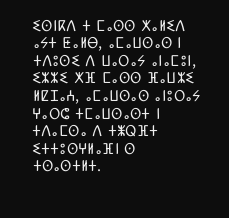ⵉⵙⵏⴽⴷ ⵜ ⵎⴰⵙⵙ ⵅⴰⵍⵉⴷ ⴰⵢⵜ ⵟⴰⵍⴱ, ⴰⵎⴰⵡⵙⴰⵙ ⵏ ⵜⴷⵓⵙⵉ ⴷ ⵡⴰⵔⴰⵢ ⴰⵏⴰⵎⵓⵏ, ⵉⵣⵣⵉ ⵅⴼ ⵎⴰⵙⵙ ⴼⴰⵡⵣⵉ ⵍⵇⵊⴰⵄ, ⴰⵎⴰⵡⵙⴰⵙ ⴰⵏⵓⵔⴰⵢ ⵖⴰⵔⵛ ⵜⵎⴰⵡⵙⴰⵙⵜ ⵏ ⵜⴷⴰⵎⵙⴰ ⴷ ⵜⵥⵕⴼⵜ ⵉⵜⵜⵓⵙⵖⵍⴰⴼⵏ ⵙ ⵜⵙⴰⵙⵜⵍⵜ.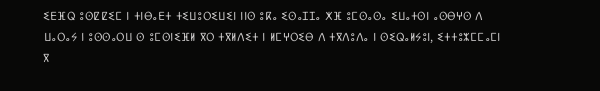ⵉⴹⴼⵕ ⵓⵙⵇⵇⵉⵎ ⵏ ⵜⵏⴱⴰⴹⵜ ⵜⵉⵡⵓⵔⵉⵡⵉⵏ ⵏⵏⵙ ⵓⴽⴰ ⵉⵙⴰⵊⵊⴰ ⵅⴼ ⵓⵎⵙⴰⵙⴰ ⵉⵡⴰⵜⵙⵏ ⴰⵙⴱⵖⵙ ⴷ ⵡⴰⵔⴰⵢ ⵏ ⵓⵙⵙⴰⵔⵡ ⵙ ⵓⵎⵙⵏⵉⴼⵍ ⴳⵔ ⵜⴳⵍⴷⵉⵜ ⵏ ⵍⵎⵖⵔⵉⴱ ⴷ ⵜⴳⴷⵓⴷⴰ ⵏ ⵙⵉⵕⴰⵍⵢⵓⵏ, ⵉⵜⵜⵓⵣⵎⵎⴰⵎⵏ ⴳ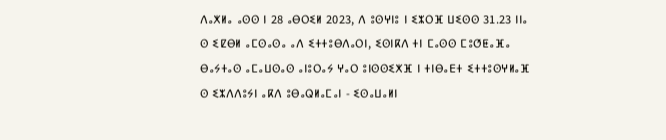ⴷⴰⵅⵍⴰ ⴰⵙⵙ ⵏ 28 ⴰⴱⵔⵉⵍ 2023, ⴷ ⵓⵙⵖⵏⵓ ⵏ ⵉⵣⵔⴼ ⵡⵉⵙⵙ 31.23 ⵏⵏⴰ ⵙ ⵉⵇⴱⵍ ⴰⵎⵙⴰⵙⴰ ⴰⴷ ⵉⵜⵜⵓⴱⴷⴰⵔⵏ, ⵉⵙⵏⴽⴷ ⵜⵏ ⵎⴰⵙⵙ ⵎⵓⵚⵟⴰⴼⴰ ⴱⴰⵢⵜⴰⵙ ⴰⵎⴰⵡⵙⴰⵙ ⴰⵏⵓⵔⴰⵢ ⵖⴰⵔ ⵓⵏⵙⵙⵉⵅⴼ ⵏ ⵜⵏⴱⴰⴹⵜ ⵉⵜⵜⵓⵙⵖⵍⴰⴼ ⵙ ⵉⵣⴷⴷⵓⵢⵏ ⴰⴽⴷ ⵓⴱⴰⵕⵍⴰⵎⴰⵏ - ⵉⵙⴰⵡⴰⵍⵏ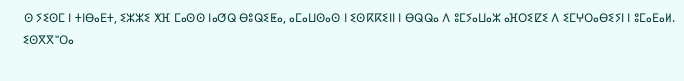ⵙ ⵢⵉⵙⵎ ⵏ ⵜⵏⴱⴰⴹⵜ, ⵉⵣⵣⵉ ⵅⴼ ⵎⴰⵙⵙ ⵏⴰⵚⵕ ⴱⵓⵕⵉⵟⴰ, ⴰⵎⴰⵡⵙⴰⵙ ⵏ ⵉⵙⴽⴽⵉⵏⵏ ⵏ ⴱⵕⵕⴰ ⴷ ⵓⵎⵢⴰⵡⴰⵣ ⴰⴼⵔⵉⵇⵉ ⴷ ⵉⵎⵖⵔⴰⴱⵉⵢⵏ ⵏ ⵓⵎⴰⴹⴰⵍ.
ⵉⵙⴳⴳⵯⵔⴰ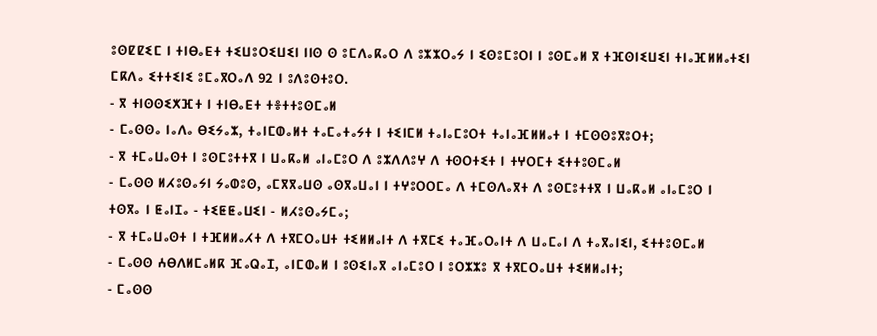ⵓⵙⵇⵇⵉⵎ ⵏ ⵜⵏⴱⴰⴹⵜ ⵜⵉⵡⵓⵔⵉⵡⵉⵏ ⵏⵏⵙ ⵙ ⵓⵎⴷⴰⴽⴰⵔ ⴷ ⵓⵣⵣⵔⴰⵢ ⵏ ⵉⵙⵓⵎⵓⵔⵏ ⵏ ⵓⵙⵎⴰⵍ ⴳ ⵜⴼⵙⵏⵉⵡⵉⵏ ⵜⵏⴰⴼⵍⵍⴰⵜⵉⵏ ⵎⴽⴷⴰ ⵉⵜⵜⵉⵏⵉ ⵓⵎⴰⴳⵔⴰⴷ 92 ⵏ ⵓⴷⵓⵙⵜⵓⵔ.
- ⴳ ⵜⵏⵙⵙⵉⵅⴼⵜ ⵏ ⵜⵏⴱⴰⴹⵜ ⵜⴻⵜⵜⵓⵙⵎⴰⵍ
- ⵎⴰⵙⵙⴰ ⵏⴰⴷⴰ ⴱⵉⵢⴰⵣ, ⵜⴰⵏⵎⵀⴰⵍⵜ ⵜⴰⵎⴰⵜⴰⵢⵜ ⵏ ⵜⵉⵏⵎⵍ ⵜⴰⵏⴰⵎⵓⵔⵜ ⵜⴰⵏⴰⴼⵍⵍⴰⵜ ⵏ ⵜⵎⵙⵙⵓⴳⵓⵔⵜ;
- ⴳ ⵜⵎⴰⵡⴰⵙⵜ ⵏ ⵓⵙⵎⵓⵜⵜⴳ ⵏ ⵡⴰⴽⴰⵍ ⴰⵏⴰⵎⵓⵔ ⴷ ⵓⵣⴷⴷⵓⵖ ⴷ ⵜⵙⵔⵜⵉⵜ ⵏ ⵜⵖⵔⵎⵜ ⵉⵜⵜⵓⵙⵎⴰⵍ
- ⵎⴰⵙⵙ ⵍⵃⵓⵙⴰⵢⵏ ⵢⴰⵀⵓⵙ, ⴰⵎⴳⴳⴰⵡⵙ ⴰⵙⴳⴰⵡⴰⵏ ⵏ ⵜⵖⵓⵔⵔⵎⴰ ⴷ ⵜⵎⵙⴷⴰⴳⵜ ⴷ ⵓⵙⵎⵓⵜⵜⴳ ⵏ ⵡⴰⴽⴰⵍ ⴰⵏⴰⵎⵓⵔ ⵏ ⵜⵙⴳⴰ ⵏ ⵟⴰⵏⵊⴰ - ⵜⵉⵟⵟⴰⵡⵉⵏ - ⵍⵃⵓⵙⴰⵢⵎⴰ;
- ⴳ ⵜⵎⴰⵡⴰⵙⵜ ⵏ ⵜⴼⵍⵍⴰⵃⵜ ⴷ ⵜⴳⵎⵔⴰⵡⵜ ⵜⵉⵍⵍⴰⵏⵜ ⴷ ⵜⴳⵎⵉ ⵜⴰⴼⴰⵔⴰⵏⵜ ⴷ ⵡⴰⵎⴰⵏ ⴷ ⵜⴰⴳⴰⵏⵉⵏ, ⵉⵜⵜⵓⵙⵎⴰⵍ
- ⵎⴰⵙⵙ ⵄⴱⴷⵍⵎⴰⵍⴽ ⴼⴰⵕⴰⵊ, ⴰⵏⵎⵀⴰⵍ ⵏ ⵓⵙⵉⵏⴰⴳ ⴰⵏⴰⵎⵓⵔ ⵏ ⵓⵔⵣⵣⵓ ⴳ ⵜⴳⵎⵔⴰⵡⵜ ⵜⵉⵍⵍⴰⵏⵜ;
- ⵎⴰⵙⵙ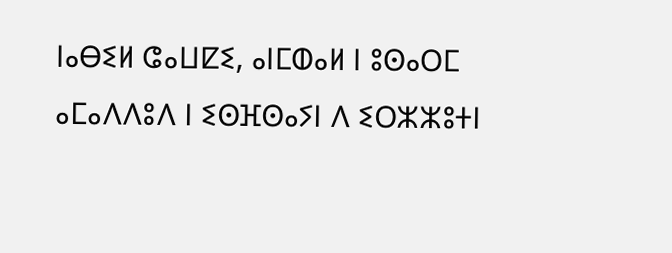ⵏⴰⴱⵉⵍ ⵛⴰⵡⵇⵉ, ⴰⵏⵎⵀⴰⵍ ⵏ ⵓⵙⴰⵔⵎ ⴰⵎⴰⴷⴷⵓⴷ ⵏ ⵉⵙⴼⵙⴰⵢⵏ ⴷ ⵉⵔⵣⵣⵓⵜⵏ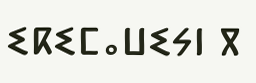ⵉⴽⵉⵎⴰⵡⵉⵢⵏ ⴳ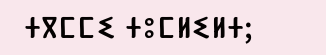ⵜⴳⵎⵎⵉ ⵜⵓⵎⵍⵉⵍⵜ;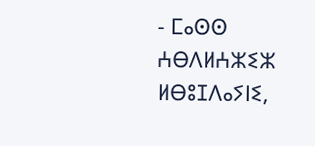- ⵎⴰⵙⵙ ⵄⴱⴷⵍⵄⵣⵉⵣ ⵍⴱⵓⵊⴷⴰⵢⵏⵉ,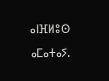ⴰⵏⴼⵍⵓⵙ ⴰⵎⴰⵜⴰⵢ.